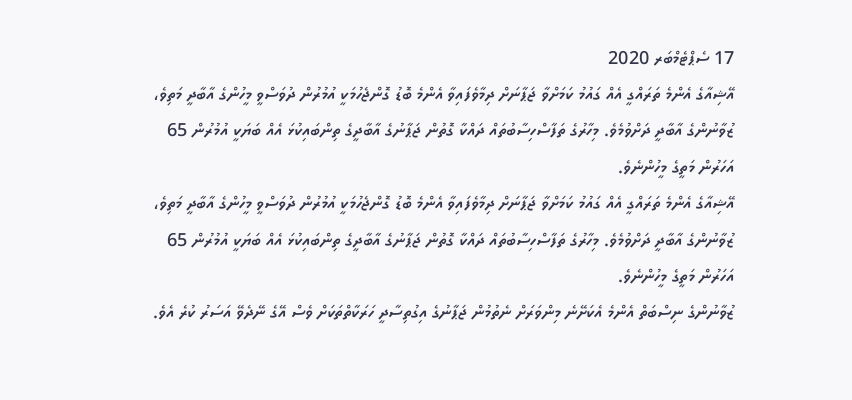17 ސެޕްޓެމްބަރ 2020
އޭޝިއާގެ އެންމެ ތަރައްގީ އެއް ގައުމު ކަމަށްވާ ޖަޕާނަށް ދިމާވެފައިވާ އެންމެ ބޮޑު ގޮންޖެހުމަކީ އުމުރުން ދުވަސްވީ މީހުންގެ އާބާދީ މަތިވެ، ޒުވާނުންގެ އާބާދީ ދަށްވުމެވެ. މިހާރުގެ ތަފާސްހިސާބުތައް ދައްކާ ގޮތުން ޖަޕާނުގެ އާބާދީގެ ތިންބައިކުޅަ އެއް ބަޔަކީ އުމުރުން 65 އަހަރުން މަތީގެ މީހުންނެވެ.
އޭޝިއާގެ އެންމެ ތަރައްގީ އެއް ގައުމު ކަމަށްވާ ޖަޕާނަށް ދިމާވެފައިވާ އެންމެ ބޮޑު ގޮންޖެހުމަކީ އުމުރުން ދުވަސްވީ މީހުންގެ އާބާދީ މަތިވެ، ޒުވާނުންގެ އާބާދީ ދަށްވުމެވެ. މިހާރުގެ ތަފާސްހިސާބުތައް ދައްކާ ގޮތުން ޖަޕާނުގެ އާބާދީގެ ތިންބައިކުޅަ އެއް ބަޔަކީ އުމުރުން 65 އަހަރުން މަތީގެ މީހުންނެވެ.
ޒުވާނުންގެ ނިސްބަތް އެންމެ އެކަށޭނެ މިންވަރަށް ނެތުމުން ޖަޕާނުގެ އިގުތިސާދީ ހަރަކާތްތަކަށް ވެސް އޭގެ ނޭދެވޭ އަސަރު ކުރެ އެވެ.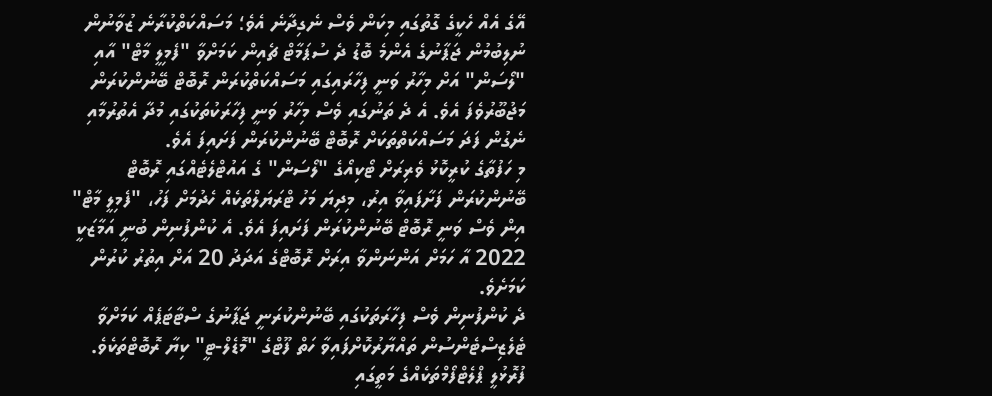އޭގެ އެއް ހެކީގެ ގޮތުގައި މިކަން ވެސް ނެގިދާނެ އެވެ؛ މަސައްކަތްކުރާނެ ޒުވާނުން ނުލިބުމުން ޖަޕާނުގެ އެންމެ ބޮޑު ދެ ސުޕަމާޓް ޗެއިން ކަމަށްވާ "ފެމިލީ މާޓް" އާއި "ލޯސަން" އަށް މިހާރު ވަނީ ފިހާރައިގައި މަސައްކަތްކުރަން ރޮބޮޓް ބޭނުންކުރަން މަޖުބޫރުވެފަ އެވެ. އެ ދެ ތަނުގައި ވެސް މިހާރު ވަނީ ފިހާރަކުތަކުގައި މުދާ އެތުރުމާއި ނެގުން ފަދަ މަސައްކަތްތަކަށް ރޮބޮޓް ބޭނުންކުރަން ފަށައިފަ އެވެ.
މި ހަފުތާގެ ކުރީކޮޅު ވެރިރަށް ޓޯކިއޯގެ "ލޯސަން" ގެ އައުޓްލެޓެއްގައި ރޮބޮޓް ބޭނުންކުރަން ފަށާފައިވާ އިރު، މިދިޔަ މަހު ޓްރަޔަލްތަކެއް ހެދުމަށް ފަހު، "ފެމިލީ މާޓް" އިން ވެސް ވަނީ ރޮބޮޓް ބޭނުންކުރަން ފަށައިފަ އެވެ. އެ ކުންފުނިން ބުނީ އަމާޒަކީ 2022 އާ ހަމަށް އަންނަންވާ އިރަށް ރޮބޮޓްގެ އަދަދު 20 އަށް އިތުރު ކުރުން ކަމަށެވެ.
ދެ ކުންފުނިން ވެސް ފިހާރަތަކުގައި ބޭނުންކުރަނީ ޖަޕާނުގެ ސްޓާޓަޕެއް ކަމަށްވާ ޓެލެޒިސްޓެންސުން ތައްޔާރުކޮށްފައިވާ ހަތް ފޫޓްގެ "މޮޑެލް-ޓީ" ކިޔާ ރޮބޮޓްތަކެވެ. ފުރޮޅުލީ ޕްލެޓްފޯމްތަކެއްގެ މަތީގައި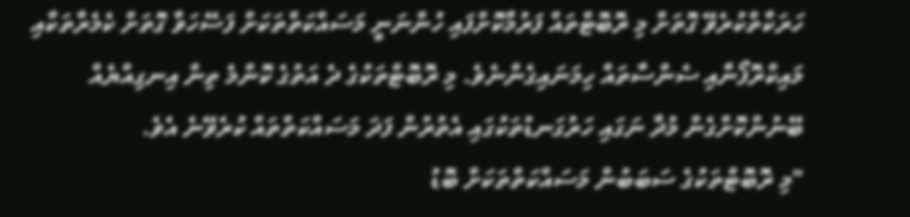ހަރަކާތްކުރެވޭ ގޮތަށް މި ރޮބޮޓްތައް ފަރުމާކޮށްފައި ހުންނަނީ މަސައްކަތްތަކަށް ފަސޭހަވާ ގޮތަށް ކެމެރާތަކާއި މައިކްރޮފޯނާއި ސެންސާތައް ހިމަނައިގެންނެވެ. މި ރޮބޮޓްތަކުގެ ދެ އަތުގެ ކޮންމެ ތިން އިނގިއްޔެއް ބޭނުންކޮށްގެން މުދާ ނަގައި ހަރުގަނޑުތަކުގައި އެތުރުން ފަދަ މަސައްކަތްތައް ކުރެވޭނެ އެވެ.
"މި ރޮބޮޓްތަކުގެ ސަބަބުން މަސައްކަތްތަކަށް ބޮޑު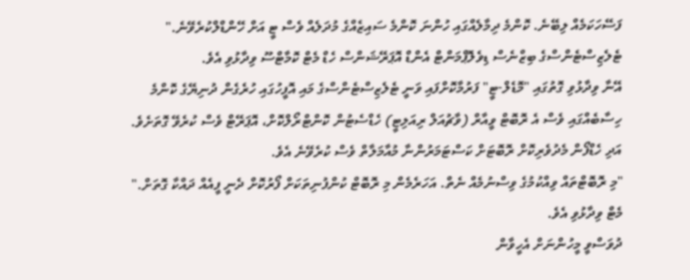ފަސޭހަކަމެއް ލިބޭނެ. ކޮންމެ ދިމާލެއްގައި ހުންނަ ކޮންމެ ސައިޒެއްގެ މުދަލެއް ވެސް ޓީ އަށް ހޭންޑްލްކުރެވޭނެ." ޓެލެޒިސްޓެންސްގެ ބިޒްނެސް ޑިވެލޮޕްމަންޓް އެންޑް އޮޕަރޭޝަންސް ހެޑް މެޓް ކޮމާޓްސޫ ވިދާޅުވި އެވެ.
އޭނާ ވިދާޅުވި ގޮތުގައި "މޮޑެލް-ޓީ" ފަރުމާކޮށްފައި ވަނީ ޓެލެޒިސްޓެންސްގެ މައި އޮފީހުގައި ހުރެގެން ދުނިޔޭގެ ކޮންމެ ހިސާބެއްގައި ވެސް އެ ރޮބޮޓް ވީއާރް (ވާޗުއަލް ރިއަލިޓީ) ހެޑްސެޓުން ކޮންޓްރޯލްކޮށް، އޮޕަރޭޓް ވެސް ކުރެވޭ ގޮތަށެވެ. އަދި ހެޑްފޯން މެދުވެރިކޮށް ރޮބޮޓަށް ކަސްޓަމަރުންނާ މުއާމަލާތް ވެސް ކުރެވޭނެ އެވެ.
"މި ރޮބޮޓްތައް ވިއްކުމުގެ ވިސްނުމެއް ނެތް. އަހަރެމެން މި ރޮބޮޓް ކުންފުނިތަކަށް ފޯރުކޮށް ދެނީ ފީއެއް ދައްކާ ގޮތަށް." މެޓް ވިދާޅުވި އެވެ.
ދުވަސްވީ މީހުންނަށް އެހީވާން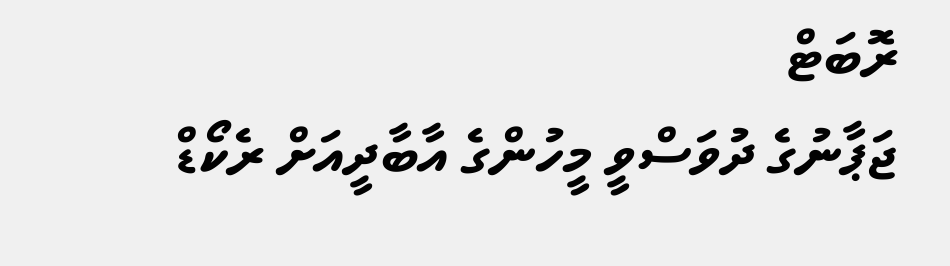ރޮބަޓް
ޖަޕާނުގެ ދުވަސްވީ މީހުންގެ އާބާދީއަށް ރެކޯޑް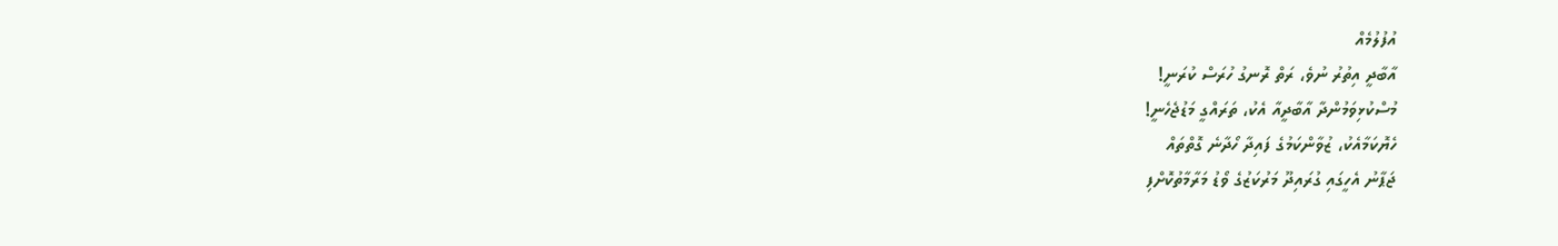އުފުލުމެއް
އާބާދީ އިތުރު ނުވެ، ރަތް ރޮނގު ހުރަސް ކުރަނީ!
މުސްކުޅިވަމުންދާ އާބާދީއާ އެކު، ތަރައްގީ މަޑުޖެހެނީ!
ހެޔޮކަމާއެކު، ޒުވާންކަމުގެ ފައިދާ ހޯދާނެ ގޮތްތައް
ޖަޕާނު އެހީގައި ގުރައިދޫ މަރުކަޒުގެ ވޯޑު މަރާމާތުކޮށްފި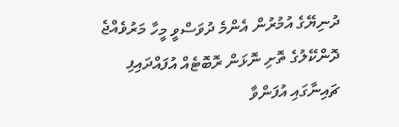ދުނިޔޭގެ އުމުރުން އެންމެ ދުވަސްވީ މީހާ މަރުވެއްޖެ
ދޮންކޭލުގެ ތޮށި ނޮޅަން ރޮބޮޓެއް އުފައްދައިފި
ޗައިނާގައި އުފަންވާ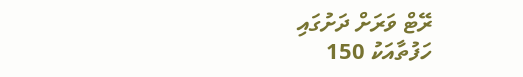ރޭޓް ވަރަށް ދަށުގައި
ހަފުތާއަކު 150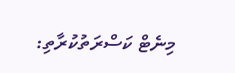މިނެޓް ކަސްރަތުކުރާތި: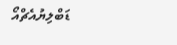ޑަބްލިޔުއެޗްއޯ